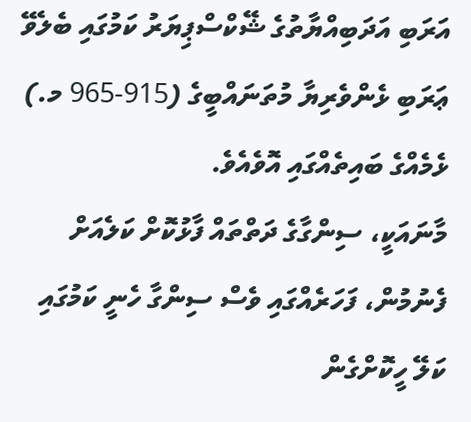އަރަބި އަދަބިއްޔާތުގެ ޝޭކްސްޕިޔަރު ކަމުގައި ބެލެވޭ ޢަރަބި ޅެންވެރިޔާ މުތަނައްބީގެ (915-965 މ.) ޅެމެއްގެ ބައިތެއްގައި އޮވެއެވެ.
މާނައަކީ، ސިންގާގެ ދަތްތައް ފާޅުކޮށް ކަލެއަށް ފެނުމުން، ފަހަރެއްގައި ވެސް ސިންގާ ހެނީ ކަމުގައި ކަލޭ ހީކޮށްގެން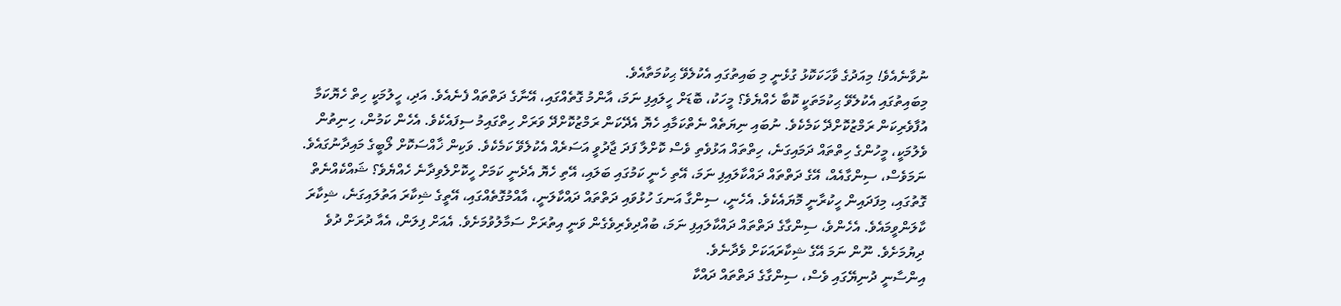ނުވާނެއެވެ! މިއަދުގެ ވާހަކަކޮޅު ގުޅެނީ މި ބައިތުގައި އެކުލެވޭ ޙިކުމަތާއެވެ.
މިބައިތުގައި އެކުލެވޭ ޙިކުމަތަކީ ކޮބާ ހެއްޔެވެ؟ މީހަކު، ބޮޑަށް ހީލައިފި ނަމަ، އާންމު ގޮތެއްގައި، އޭނާގެ ދަތްތައް ފެނެއެވެ. އަދި، ހީލުމަކީ ހިތް ހެޔޮކަމާ އުފާވެރިކަން ރަމްޒުކޮށްދޭ ކަމެކެވެ. ނުބައި ނިޔަތެއް ނެތްކަމާއި ހެޔޮ އެދޭކަން ރަމްޒުކޮށްދޭ ވަރަށް ހިތްގައިމު ސިފައެކެވެ. އެހެން ކަމުން، ހިނިތުން ވެލުމަކީ، މީހުންގެ ހިތްތައް ދަމައިގަނެ، ހިތްތައް އަޅުވެތި ވެސް ކޮށްލާ ފަދަ ޖާދުވީ އަސަރެއް އެކުލެވޭ ކަމެކެވެ. ވަކިން ޚާއްސަކޮށް ލޯބީގެ މައިދާނުގައެވެ. ނަމަވެސް، ސިންގާއެއް، އޭގެ ދަތްތައް ދައްކާލައިފި ނަމަ، އޭތި ހެނީ ކަމުގައި ބަލައި، އޭތި ހެޔޮ އެދެނީ ކަމަށް ހީކޮށްލެވިދާނެ ހެއްޔެވެ؟ ޝައްކެއްނެތް ގޮތުގައި، މިފަދައިން ހީކުރާނީ މޮޔައެކެވެ. އެހެނީ، ސިންގާ އަނގަ ހުޅުވައި ދަތްތައް ދައްކާލަނީ، އާއްމުގޮތެއްގައި، އޭތީގެ ޝިކާރަ އަތުލައިގަނެ، ޝިކާރަ ކާލަންވީމައެވެ. އެހެންވެ، ސިންގާގެ ދަތްތައް ދައްކާލައިފި ނަމަ، ބުއްދިވެރިވެގެން ވަނީ އިތުރަށް ސަމާލުވުމަށެވެ. އެއަށް ފިލަން، އެއާ ދުރަށް ދުވެ ދިޔުމަށެވެ. ނޫން ނަމަ އޭގެ ޝިކާރައަކަށް ވެދާނެވެ.
އިންސާނީ ދުނިޔޭގައި ވެސް، ސިންގާގެ ދަތްތައް ދައްކާ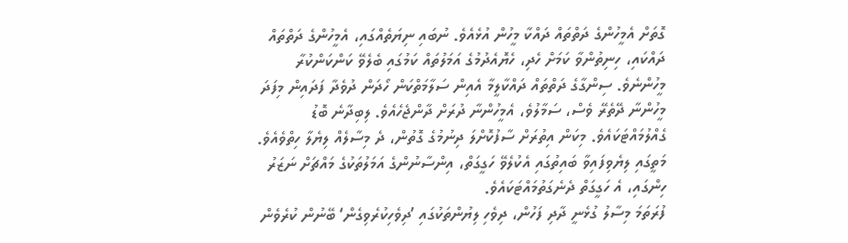ގޮތަށް އެމީހުންގެ ދަތްތައް ދައްކާ މީހުން އުޅެއެވެ. ނުބައި ނިޔަތެއްގައި، އެމީހުންގެ ދަތްތައް ދައްކައި، ހިނިތުންވާ ކަމަށް ހެދި، ހެޔޮއެދުމުގެ އަމަލުތައް ކަމުގައި ބެލެވޭ ކަންކަންކުރާ މީހުންނެވެ. ސިންގާގެ ދަތްތައް ދައްކާލީމާ އެއިން ސަލާމަތްކަން ހޯދަން ދުވެދާ ފަދައިން މިފަދަ މީހުންނާ ދޭތެރޭ ވެސް، ސަމާލުވެ، އެމީހުންނާ ދުރަށް ދާންޖެހެއެވެ. ލިބިދާނެ ބޮޑު ގެއްލުމައްޓަކައެވެ. މިކަން އިތުރަށް ސާފުކޮށްލަ ދިނުމުގެ ގޮތުން، ދެ މިސާލެއް ލިޔެލާ ހިތްވެއެވެ. މަތީގައި ލިޔެވިފައިވާ ބައިތުގައި އެކުލެވޭ ހަގީގަތް، އިންސާނުންގެ އަމަލުތަކުގެ މައްޗަށް ނަޒަރު ހިންގައި، އެ ހަގީގަތް ދެނެގަތުމައްޓަކައެވެ.
ފުރަތަމަ މިސާލު ގުޅެނީ ދާދި ފަހުން، ދިވެހި ލިޔުންތަކުގައި ’ދިވެހިކުރެވިގެން‘ ބޭނުން ކުރެވެން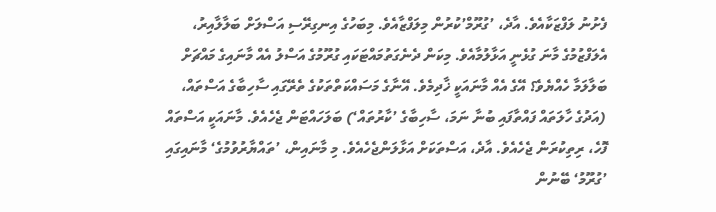ފެށުނު ލަފްޒަކާއެވެ. އާދެ، ’ގުރޫމް’ކުރުން މިލަފްޒާއެވެ. މިބަހުގެ އިނގިރޭސި އަސްލަށް ބަލާލާއިރު، އެލަފްޒުމުގެ މާނަ ގުޅެނީ އަޅާލުމާއެވެ. މިކަން ދެނެގަތުމައްޓަކައި ގުރޫމުގެ އަސްލު އެއް މާނައިގެ މައްޗަށް ބަލާލަމާ ހެއްޔެވެ؟ އޭގެ އެއް މާނައަކީ ޚާދިމެވެ. އޭނާގެ މަސައްކަތްތަކުގެ ތެރޭގައި ސާހިބާގެ އަސްތައް، (އަދުގެ ހާލަތައް ފައްތާފައި ބުނާ ނަމަ، ސާހިބާގެ ’ކާރުތައް‘) ބަލަހައްޓަން ޖެހެއެވެ. މާނައަކީ އަސްތައް ފޮހެ، ރިތިކުރަން ޖެހެއެވެ. އާދެ، އަސްތަކަށް އަޅާލަންޖެހެއެވެ. މި މާނައިން، ’ތައްޔާރުވުމުގެ‘ މާނައިގައި ’ގުރޫމު‘ ބޭނުން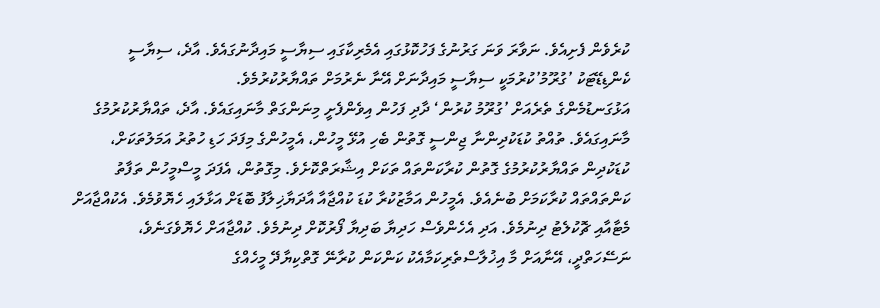ކުރެވެން ފެށިއެވެ. ނަވާރަ ވަނަ ގަރުނުގެ ފަހުކޮޅުގައި އެމެރިކާގައި ސިޔާސީ މައިދާނުގައެވެ. އާދެ، ސިޔާސީ ކެންޑިޑޭޓަކު ’ގުރޫމު’ކުރުމަކީ ސިޔާސީ މައިދާނަށް އޭނާ ނެރުމަށް ތައްޔާރުކުރުމެވެ.
އަޅުގަނޑުމެންގެ ތެރެއަށް ’ގުރޫމު ކުރުން‘ ދާދި ފަހުން އިވެންފެށީ މިނަންގަތް މާނައިގައެވެ. އާދެ، ތައްޔާރުކުރުމުގެ މާނައިގައެވެ. ތުއްތު ކުޑަކުދިންނާ ޖިންސީ ގޮތުން ބެހި އުޅޭ މީހުން، އެމީހުންގެ މިފަދަ ހަޑި ހުތުރު އަމަލުތަކަށް، ކުޑަކުދިން ތައްޔާރުކުރުމުގެ ގޮތުން ކުރާކަންތައް ތަކަށް އިޝާރަތްކޮށެވެ. މިގޮތުން، އެފަދަ މީސްމީހުން ތަފާތު ކަންތައްތައް ކުރާކަމަށް ބުނެއެވެ. އެމީހުން އަމާޒުކުރާ ކުޑަ ކުއްޖާއާ އާދަޔާޚިލާފު ބޮޑަށް އަޅާލައި ހެޔޮވުމެވެ. އެކުއްޖާއަށް މެޓާއާއި ޗޮކުލެޓު ދިނުމެވެ. އަދި އެހެންވެސް ހަދިޔާ ބަދިޔާ ފޯރުކޮށް ދިނުމެވެ. ކުއްޖާއަށް ހެޔޮވެގަނެވެ، ނަސޭހަތްދީ، އޭނާއަށް މާ އިޚުލާސްތެރިކަމާއެކު ކަންކަން ކުރާނޭ ގޮތްކިޔާދޭ މީހެއްގެ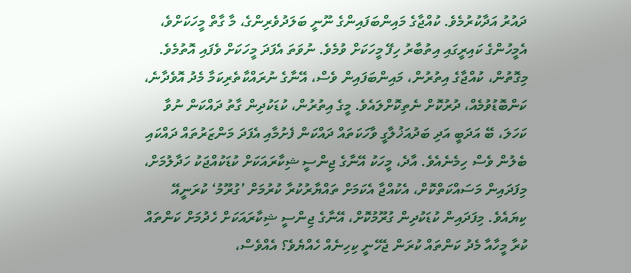ދައުރު އަދާކުރުމެވެ. ކުއްޖާގެ މައިންބަފައިންގެ ނޫނީ ބަލަދުވެރިންގެ، މާ ގާތް މީހަކަށްވެ، އެމީހުންގެ ކައިރީގައި އިތުބާރު ހިފޭ މީހަކަށް ވުމެވެ. ނުވަތަ އެފަދަ މީހަކަށް ވެފައި އޮތުމެވެ. މިގޮތުން، ކުއްޖާގެ އިތުރުން، މައިންބަފައިން ވެސް، އޭނާގެ ނުރައްކާތެރިކަމާ މެދު އޮވެދާނެ، ކަންބޮޑުވުމެއް، ދުރުކޮށް ނެތިކޮށްލައެވެ. މީގެ އިތުރުން، ކުޑަކުދިން ގާތު ދައްކަން ނުވާ ކަހަލަ، ބޭ އަދަބީ އަދި ބަދުއަޚުލާގީ ވާހަކަތައް ދައްކަން ފެށުމާއި އެފަދަ މަންޒަރުތައް ދައްކައި ބެލުން ވެސް ހިމެނެއެވެ. އާދެ، މީހަކު އޭނާގެ ޖިންސީ ޝިކާރައަކަށް ކުޑަކުއްޖަކު ހަދާލުމަށް، މިފަދައިން މަސައްކަތްކޮށް، އެކުއްޖާ އެކަމަށް ތައްޔާރުކުރާ ކުރުމަށް ’ގުރޫމު‘ ކުރަނީއޭ ކިޔައެވެ. މިފަދައިން ކުޑަކުދިން ގުރޫމުކޮށް، އޭނާގެ ޖިންސީ ޝިކާރައަކަށް ހެދުމަށް ކަންތައް ކުރާ މީހާއާ މެދު ކަންތައް ކުރަން ޖެހޭނީ ކިހިނެއް ހެއްޔެވެ؟ އެއްވެސް،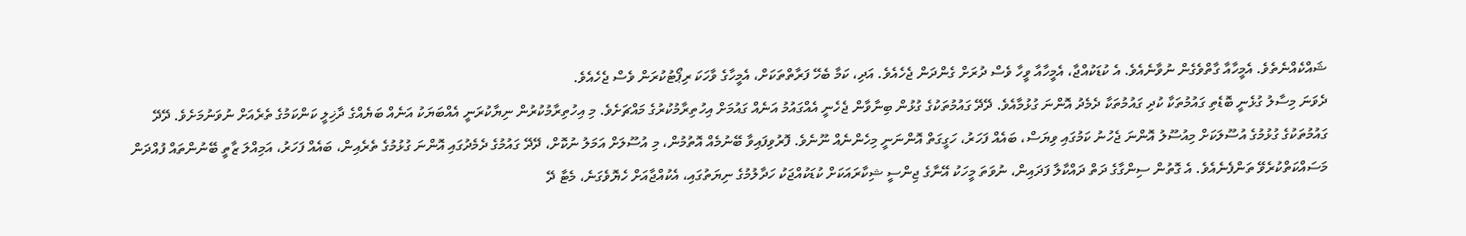ޝައްކެއްނެތެވެ. އެމީހާއާ ގާތްވެގެން ނުވާނެއެވެ. އެ ކުޑަކުއްޖާ، އެމީހާއާ ވީހާ ވެސް ދުރަށް ގެންދަން ޖެހެއެވެ. އަދި، ކަމާ ބެހޭ ފަރާތްތަކަށް، އެމީހާގެ ވާހަކަ ރިޕޯޓުކުރަން ވެސް ޖެހެއެވެ.
ދެވަނަ މިސާލު ގުޅެނީ ބޮޑެތި ގައުމުތަކާ ކުދި ގައުމުތަކާ ދެމެދު އޮންނަ ގުޅުމާއެވެ. ދޭދޭ ގައުމުތަކުގެ ގުޅުން ބިނާވާން ޖެހެނީ އެއްގައުމު އަނެއް ގައުމަށް އިހުތިރާމުކުރުގެ މައްޗަށެވެ. މި އިހުތިރާމުކުރުން ނިޔާކުރަނީ އެއްބަޔަކު އަނެއް ބަޔެއްގެ ދާޚިލީ ކަންކަމުގެ ތެރެއަށް ނުވަނުމަށެވެ. ދޭދޭ ގައުމުތަކުގެ ގުޅުމުގެ އުސޫލަކަށް މިއުސޫލު އޮންނަ ޖެހުނު ކަމުގައި ވިޔަސް، ބައެއް ފަހަރު، ހަގީގަތް އޮންނަނީ މިހެންނެއް ނޫނެވެ. ފޮރުވިފައިވާ ބޭނުމެއް އޮތުމުން، މި އުސޫލަށް އަމަލު ނުކޮށް، ދޭދޭ ގައުމުގެ ދެމެދުގައި އޮންނަ ގުޅުމުގެ ތެރެއިން، ބައެއް ފަހަރު، އަމިއްލަ ޒާތީ ބޭނުންތައް ފުއްދަން މަސައްކަތްކުރެވޭ ތަންފެނެއެވެ. އެ ގޮތުން ސިންގާގެ ދަތް ދައްކާލާ ފަދައިން، ނުވަތަ މީހަކު އޭނާގެ ޖިންސީ ޝިކާރައަކަށް ކުޑަކުއްޖަކު ހަދާލުމުގެ ނިޔަތުގައި، އެކުއްޖާއަށް ހެޔޮވެގަނެ، މެޓާ ދޭ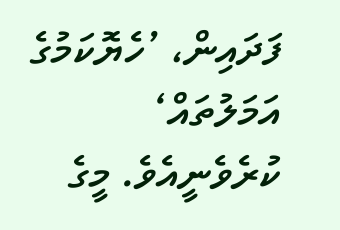ފަދައިން، ’ހެޔޮކަމުގެ އަމަލުތައް‘ ކުރެވެނީއެވެ. މީގެ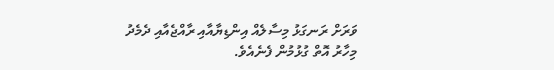ވަރަށް ރަނގަޅު މިސާލެއް އިންޑިޔާއާއި ރާއްޖެއާއި ދެމެދު މިހާރު އޮތް ގުޅުމުން ފެނެއެވެ.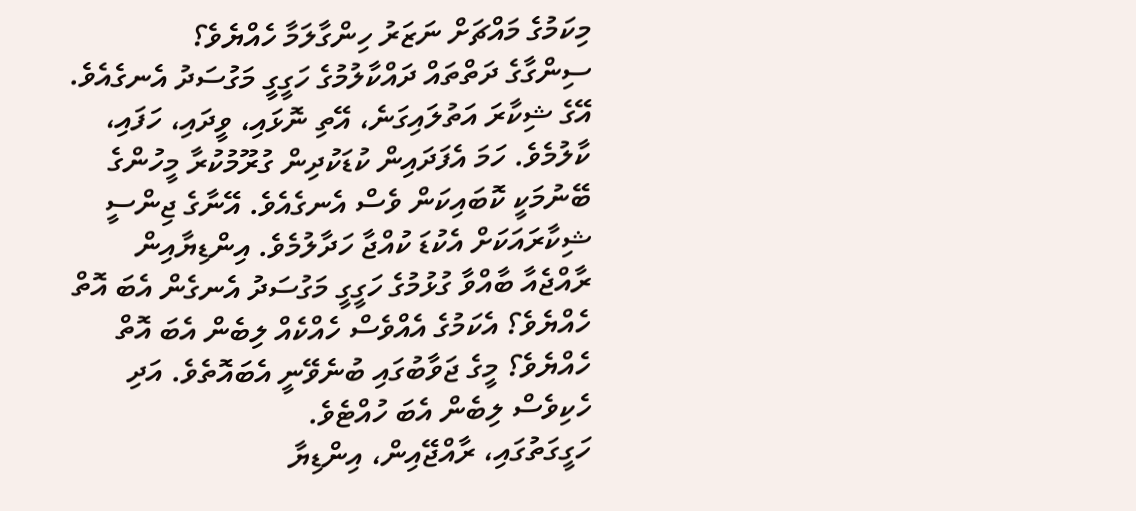މިކަމުގެ މައްޗަށް ނަޒަރު ހިންގާލަމާ ހެއްޔެވެ؟
ސިންގާގެ ދަތްތައް ދައްކާލުމުގެ ހަގީގީ މަގުސަދު އެނގެއެވެ. އޭގެ ޝިކާރަ އަތުލައިގަނެ، އޭތި ނޮޅައި، ވީދައި، ހަފައި، ކާލުމެވެ. ހަމަ އެފަދައިން ކުޑަކުދިން ގުރޫމުކުރާ މީހުންގެ ބޭނުމަކީ ކޮބައިކަން ވެސް އެނގެއެވެ. އޭނާގެ ޖިންސީ ޝިކާރައަކަށް އެކުޑަ ކުއްޖާ ހަދާލުމެވެ. އިންޑިޔާއިން ރާއްޖެއާ ބާއްވާ ގުޅުމުގެ ހަގީގީ މަގުސަދު އެނގެން އެބަ އޮތް ހެއްޔެވެ؟ އެކަމުގެ އެއްވެސް ހެއްކެއް ލިބެން އެބަ އޮތް ހެއްޔެވެ؟ މީގެ ޖަވާބުގައި ބުނެވޭނީ އެބައޮތެވެ. އަދި ހެކިވެސް ލިބެން އެބަ ހުއްޓެވެ.
ހަގީގަތުގައި، ރާއްޖޭއިން، އިންޑިޔާ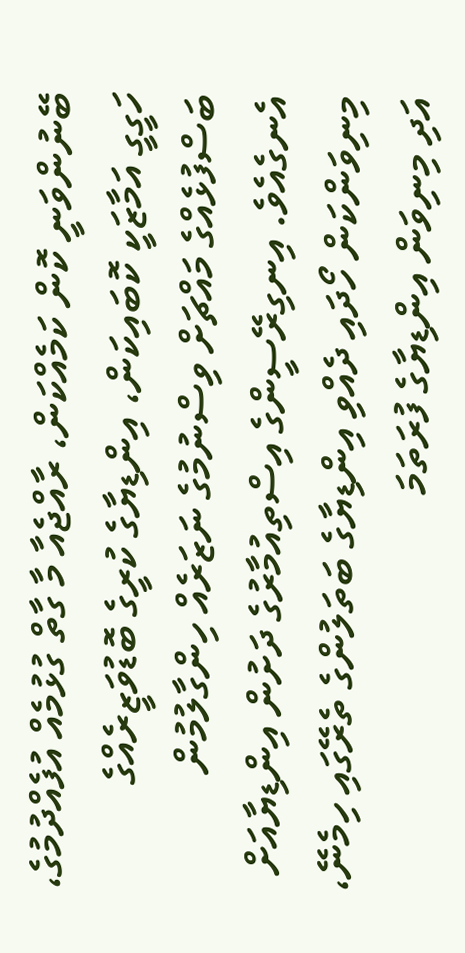ބޭނުންވަނީ ކޮން ކަމެއްކަން، ރާއްޖެއާ މާ ގާތް ގުޅުމެއް އުފެއްދުމުގެ، ހަގީގީ އަމާޒަކީ ކޮބައިކަން، އިންޑިޔާގެ ކުރީގެ ބޮޑުވަޒީރެއްގެ ބަސްފުޅެއްގެ މައްޗަށް ވިސްނުމުގެ ނަޒަރެއް ހިންގާލުމުން އެނގެއެވެ. އިނގިރޭސީންގެ އިސްތިއުމާރުގެ ދަށުން އިންޑިޔާއަށް މިނިވަންކަން ހޯދައި ދެއްވި އިންޑިޔާގެ ބަތަލުންގެ ތެރޭގައި ހިމެނޭ، އަދި މިނިވަން އިންޑިޔާގެ ފުރަތަމަ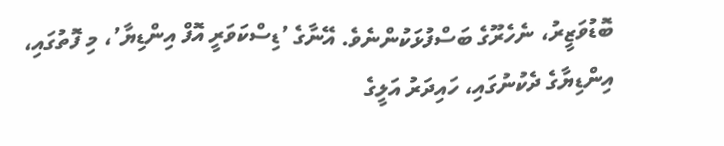ބޮޑުވަޒީރު، ނެހެރޫގެ ބަސްފުޅަކުންނެވެ. އޭނާގެ ’ޑިސްކަވަރީ އޮފް އިންޑިޔާ’، މި ފޮތުގައި، އިންޑިޔާގެ ދެކުނުގައި، ހައިދަރު އަލީގެ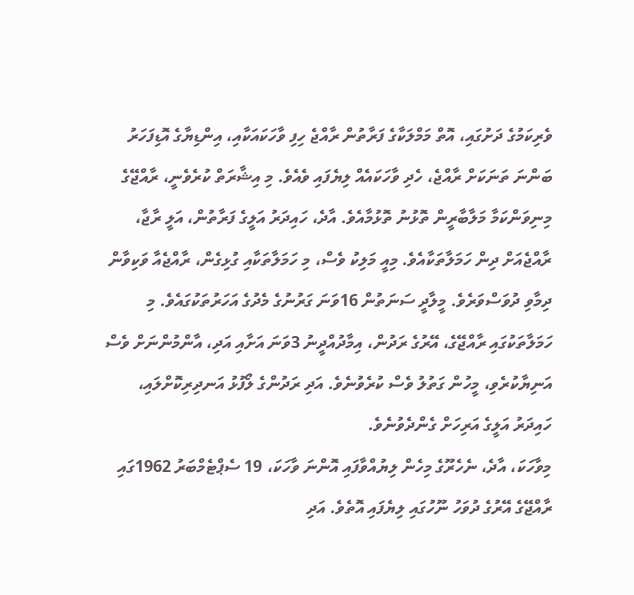ވެރިކަމުގެ ދަށުގައި، އޮތް މަމްލަކާގެ ފަރާތުން ރާއްޖެ ހިފި ވާހަކައަކާއި، އިންޑިޔާގެ އޮޑިފަހަރު ބަންނަ ތަނަކަށް ރާއްޖެ، ހެދި ވާހަކައެއް ލިޔެފައި ވެއެވެ. މި އިޝާރަތް ކުރެވެނީ، ރާއްޖޭގެ މިނިވަންކަމާ މަލާބާރީން ތޮޅުނު ތޮޅުމާއެވެ. އާދެ، ހައިދަރު އަލީގެ ފަރާތުން، އަލީ ރާޖާ، ރާއްޖެއަށް ދިން ހަމަލާތަކާއެވެ. މިއީ މަލިކު ވެސް، މި ހަމަލާތަކާއި ގުޅިގެން، ރާއްޖެއާ ވަކިވާން ދިމާވި ދުވަސްވަރެވެ. މީލާދީ ސަނަތުން 16ވަނަ ގަރުނުގެ މެދުގެ އަހަރުތަކުގައެވެ. މި ހަމަލާތަކުގައި ރާއްޖޭގެ، އޭރުގެ ރަދުން، އިމާދުއްދީނު 3ވަނަ އަށާއި އަދި، އާންމުންނަށް ވެސް އަނިޔާކުރެވި، މީހުން ގަތުލު ވެސް ކުރެވުނެވެ. އަދި ރަދުންގެ ލޯފުޅު އަނދިރިކޮށްލައި، ހައިދަރު އަލީގެ އަރިހަށް ގެންދެވުނެވެ.
މިވާހަކަ، އާދެ، ނެހެރޫގެ މިހެން ލިޔުއްވާފައި އޮންނަ ވާހަކަ، 19 ސެޕްޓެމްބަރު 1962ގައި ރާއްޖޭގެ އޭރުގެ ދުވަހު ނޫހުގައި ލިޔެފައި އޮތެވެ. އަދި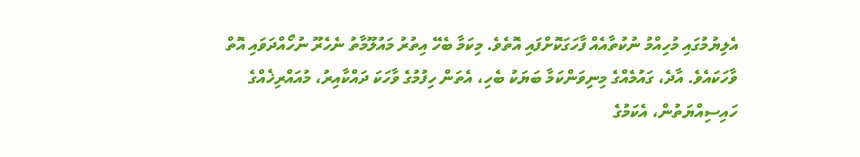އެލިޔުމުގައި މުހިއްމު ނުކުތާއެއް ފާހަގަކޮށްފައި އޮތެވެ. މިކަމާ ބެހޭ އިތުރު މައުލޫމާތު ނެހެރޫ ނުހޯއްދަވައި އޮތް ވާހަކައެވެ. އާދެ، ގައުމެއްގެ މިނިވަންކަމާ ބަޔަކު ބެހި، އެތަން ހިފުމުގެ ވާހަކަ ދައްކާއިރު، މުއައްރިޚެއްގެ ހައިސިއްޔަތުން، އެކަމުގެ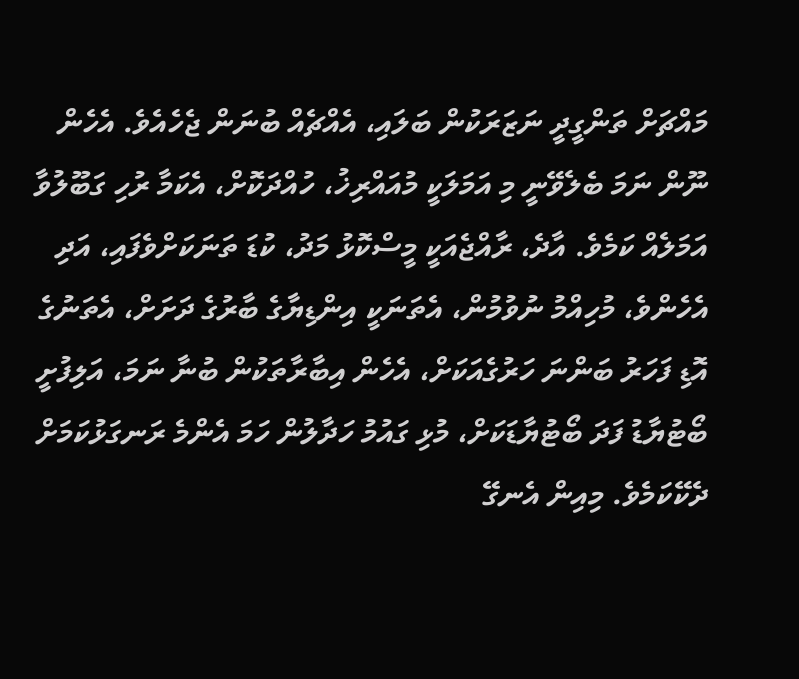މައްޗަށް ތަންގީދީ ނަޒަރަކުން ބަލައި، އެއްޗެއް ބުނަން ޖެހެއެވެ. އެހެން ނޫން ނަމަ ބެލެވޭނީ މި އަމަލަކީ މުއައްރިޚު، ހުއްދަކޮށް، އެކަމާ ރުހި ގަބޫލުވާ އަމަލެއް ކަމެވެ. އާދެ، ރާއްޖެއަކީ މީސްކޮޅު މަދު، ކުޑަ ތަނަކަށްވެފައި، އަދި އެހެންވެ، މުހިއްމު ނުވުމުން، އެތަނަކީ އިންޑިޔާގެ ބާރުގެ ދަށަށް، އެތަނުގެ އޮޑި ފަހަރު ބަންނަ ހަރުގެއަކަށް، އެހެން އިބާރާތަކުން ބުނާ ނަމަ، އަލިފުށީ ބޯޓުޔާޑު ފަދަ ބޯޓުޔާޑަކަށް، މުޅި ގައުމު ހަދާލުން ހަމަ އެންމެ ރަނގަޅުކަމަށް ދެކޭކަމެވެ. މިއިން އެނގޭ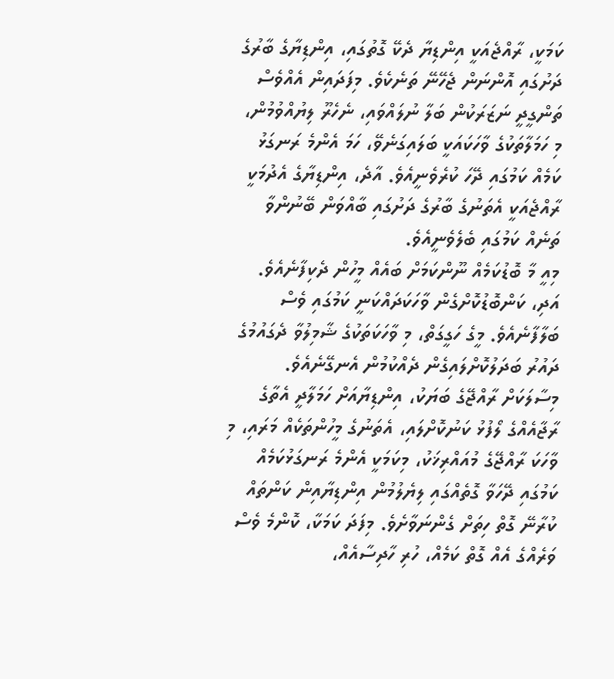ކަމަކީ، ރާއްޖެއަކީ އިންޑިޔާ ދެކޭ ގޮތުގައި، އިންޑިޔާގެ ބާރުގެ ދަށުގައި އޮންނަން ޖެހޭނޭ ތަނެކެވެ. މިފަދައިން އެއްވެސް ތަންގީދީ ނަޒަރަކުން ބަލާ ނުލައްވައި، ނެހެރޫ ލިޔުއްވުމުން، މި ހަމަލާތަކުގެ ވާހަކައަކީ ބަލައިގަނެވޭ، ހަމަ އެންމެ ރަނގަޅު ކަމެއް ކަމުގައި ދޭހަ ކުރެވެނީއެވެ. އާދެ، އިންޑިޔާގެ އެދުމަކީ ރާއްޖެއަކީ އެތަނުގެ ބާރުގެ ދަށުގައި ބާއްވަން ބޭނުންވާ ތަނެއް ކަމުގައި ބެލެވެނީއެވެ.
މިއީ މާ ބޮޑުކަމެއް ނޫންކަމަށް ބައެއް މީހުން ދެކިފާނެއެވެ. އަދި، ކަންބޮޑުކޮށްގެން ވާހަކަދައްކަނީ ކަމުގައި ވެސް ބަލާފާނެއެވެ. މީގެ ހަގީގަތް، މި ވާހަކަތަކުގެ ޝާމިލުވާ ދެގައުމުގެ ދައުރު ބަދަލުކޮށްލައިގެން ދެއްކުމުން އެނގޭނެއެވެ. މިސާލަކަށް ރާއްޖޭގެ ބަޔަކު، އިންޑިޔާއަށް ހަމަލާދީ އެތާގެ ރާޖާއެއްގެ ލޯފުޅު ކަނުކޮށްލައި، އެތަނުގެ މީހުންތަކެއް މަރައި، މި ވާހަކަ ރާއްޖޭގެ މުއައްރިޚަކު، މިކަމަކީ އެންމެ ރަނގަޅުކަމެއް ކަމުގައި ދޭހަވާ ގޮތެއްގައި ލިޔެލުމުން އިންޑިޔާއިން ކަންތައް ކުރާނޭ ގޮތް ހިތަށް ގެންނަވާށެވެ. މިފަދަ ކަމަކާ، ކޮންމެ ވެސް ވަރެއްގެ އެއް ގޮތް ކަމެއް، ހުރި ހާދިސާއެއް،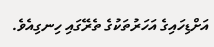އަށްޑިހައިގެ އަހަރުތަކުގެ ތެރޭގައި ހިނގިއެވެ.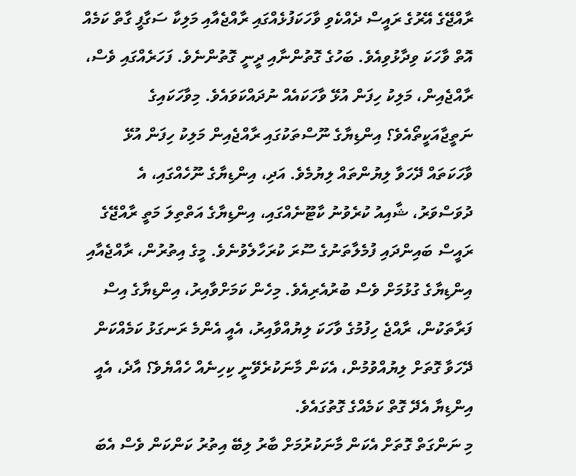ރާއްޖޭގެ އޭރުގެ ރައީސް ދެއްކެވި ވާހަކަފުޅެއްގައި ރާއްޖެއާއި މަލިކާ ސަގާފީ ގާތް ކަމެއް އޮތް ވާހަކަ ވިދާޅުވިއެވެ. ބަހުގެ ގޮތުންނާއި ދީނީ ގޮތުންނެވެ. ފަހަރެއްގައި ވެސް، ރާއްޖެއިން، މަލިކު ހިފަން އުޅޭ ވާހަކައެއް ނުދައްކަވައެވެ. މިވާހަކައިގެ ނަތީޖާއަކީތޯއެވެ؟ އިންޑިޔާގެ ނޫސްތަކުގައި ރާއްޖެއިން މަލިކު ހިފަން އުޅޭ ވާހަކަތައް ދޭހަވާ ލިޔުންތައް ލިޔުމެވެ. އަދި، އިންޑިޔާގެ ނޫހެއްގައި، އެ ދުވަސްވަރު، ޝާއިއު ކުރެވުނު ކާޓޫނެއްގައި، އިންޑިޔާގެ އަތްތިލަ މަތީ ރާއްޖޭގެ ރައީސް ބައިންދައި ފުމެލާތަނުގެ ސޫރަ ކުރަހާލެވުނެވެ. މީގެ އިތުރުން، ރާއްޖެއާއި އިންޑިޔާގެ ގުޅުމަށް ވެސް ބުރުއެރިއެވެ. މިހެން ކަމަށްވާއިރު، އިންޑިޔާގެ އިސް ފަރާތަކުން، ރާއްޖެ ހިފުމުގެ ވާހަކަ ލިޔުއްވާއިރު، އެއީ އެންމެ ރަނގަޅު ކަމެއްކަން ދޭހަވާ ގޮތަށް ލިޔުއްވުމުން، އެކަން މާނަކުރެވޭނީ ކިހިނެއް ހެއްޔެވެ؟ އާދެ، އެއީ އިންޑިޔާ އެދޭ ގޮތް ކަމެއްގެ ގޮތުގައެވެ.
މި ނަންގަތް ގޮތަށް އެކަން މާނަކުރުމަށް ބާރު ލިބޭ އިތުރު ކަންކަން ވެސް އެބަ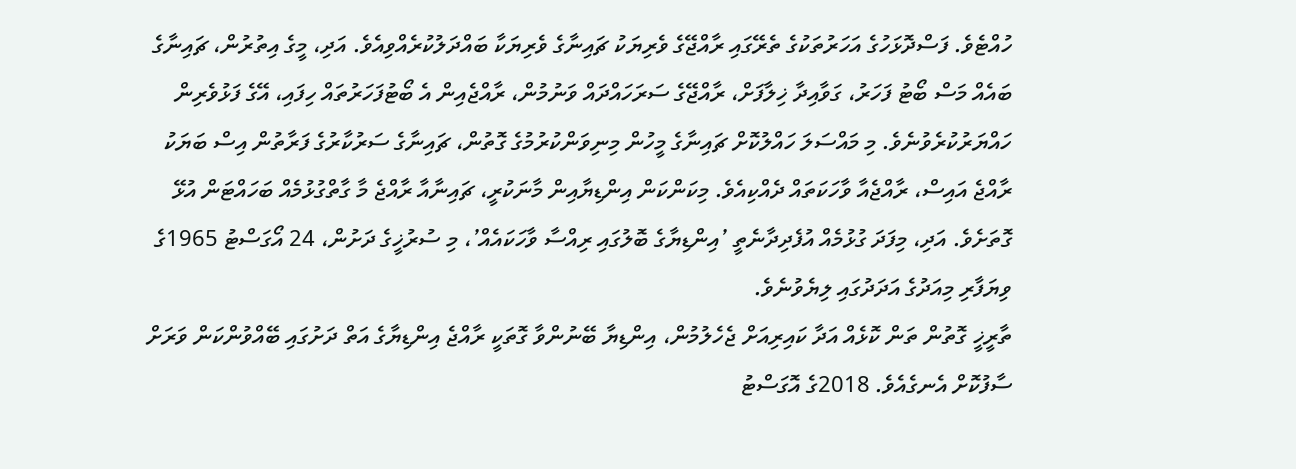ހުއްޓެވެ. ފަސްދޮޅަހުގެ އަހަރުތަކުގެ ތެރޭގައި ރާއްޖޭގެ ވެރިޔަކު ޗައިނާގެ ވެރިޔަކާ ބައްދަލުކުރެއްވިއެވެ. އަދި، މީގެ އިތުރުން، ޗައިނާގެ ބައެއް މަސް ބޯޓު ފަހަރު، ގަވާއިދާ ޚިލާފަށް، ރާއްޖޭގެ ސަރަހައްދައް ވަނުމުން، ރާއްޖެއިން އެ ބޯޓުފަހަރުތައް ހިފައި، އޭގެ ފަޅުވެރިން ހައްޔަރުކުރެވުނެވެ. މި މައްސަލަ ހައްލުކޮށް ޗައިނާގެ މީހުން މިނިވަންކުރުމުގެ ގޮތުން، ޗައިނާގެ ސަރުކާރުގެ ފަރާތުން އިސް ބަޔަކު ރާއްޖެ އައިސް، ރާއްޖެއާ ވާހަކަތައް ދެއްކިއެވެ. މިކަންކަން އިންޑިޔާއިން މާނަކުރީ، ޗައިނާއާ ރާއްޖެ މާ ގާތްގުޅުމެއް ބަހައްޓަން އުޅޭ ގޮތަށެވެ. އަދި، މިފަދަ ގުޅުމެއް އުފެދިދާނެތީ ’އިންޑިޔާގެ ބޮލުގައި ރިއްސާ ވާހަކައެއް’، މި ސުރުޚީގެ ދަށުން، 24 އޯގަސްޓު 1965ގެ ވިޔަފާރި މިއަދުގެ އަދަދުގައި ލިޔެވުނެވެ.
ތާރީޚީ ގޮތުން ތަން ކޮޅެއް އަދާ ކައިރިއަށް ޖެހެލުމުން، އިންޑިޔާ ބޭނުންވާ ގޮތަކީ ރާއްޖެ އިންޑިޔާގެ އަތް ދަށުގައި ބޭއްވުންކަން ވަރަށް ސާފުކޮށް އެނގެއެވެ. 2018ގެ އޮގަސްޓު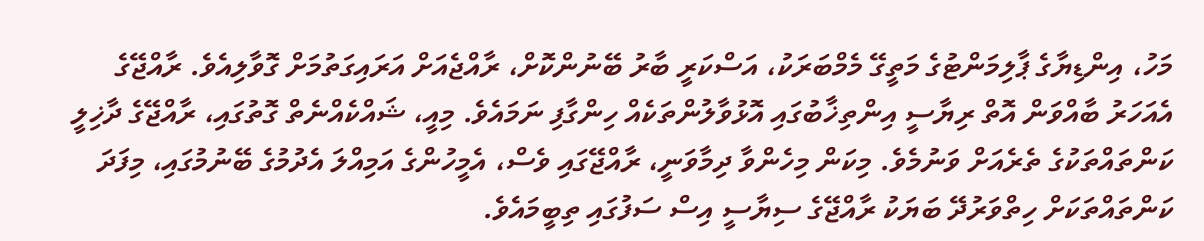މަހު، އިންޑިޔާގެ ޕާލިމަންޓުގެ މަތީގޭ މެމްބަރަކު، އަސްކަރީ ބާރު ބޭނުންކޮށް، ރާއްޖެއަށް އަރައިގަތުމަށް ގޮވާލިއެވެ. ރާއްޖޭގެ އެއަހަރު ބާއްވަން އޮތް ރިޔާސީ އިންތިޚާބުގައި އޮޅުވާލުންތަކެއް ހިންގާފި ނަމައެވެ. މިއީ، ޝައްކެއްނެތް ގޮތުގައި، ރާއްޖޭގެ ދާޚިލީ ކަންތައްތަކުގެ ތެރެއަށް ވަނުމެވެ. މިކަން މިހެންވާ ދިމާވަނީ، ރާއްޖޭގައި ވެސް، އެމީހުންގެ އަމިއްލަ އެދުމުގެ ބޭނުމުގައި، މިފަދަ ކަންތައްތަކަށް ހިތްވަރުދޭ ބަޔަކު ރާއްޖޭގެ ސިޔާސީ އިސް ސަފުގައި ތިބީމައެވެ.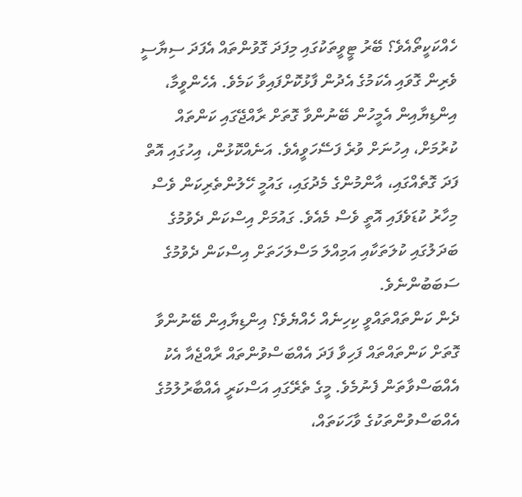ހެއްކަކީތޯއެވެ؟ ބޭރު ޓީވީތަކުގައި މިފަދަ ގޮވުންތައް އެފަދަ ސިޔާސީ ވެރިން ގޮވައި އެކަމުގެ އެދުން ފާޅުކޮށްފައިވާ ކަމެވެ. އެހެންވީމާ، އިންޑިޔާއިން އެމީހުން ބޭނުންވާ ގޮތަށް ރާއްޖޭގައި ކަންތައް ކުރުމަށް، އިހުނަށް ވުރެ ފަސޭހަވީއެވެ. އަނެއްކޮޅުން، އިހުގައި އޮތް ފަދަ ގޮތެއްގައި، އާންމުންގެ މެދުގައި، ގައުމީ ހޭލުންތެރިކަން ވެސް މިހާރު ކުޑަވެފައި އޮތީ ވެސް މެއެވެ. ގައުމަށް އިސްކަން ދެވުމުގެ ބަދަލުގައި ކުލަތަކާއި އަމިއްލަ މަސްލަހަތަށް އިސްކަން ދެވުމުގެ ސަބަބުންނެވެ.
ދެން ކަންތައްތައްވީ ކިހިނެއް ހެއްޔެވެ؟ އިންޑިޔާއިން ބޭނުންވާ ގޮތަށް ކަންތައްތައް ފަހިވާ ފަދަ އެއްބަސްވުންތައް ރާއްޖެއާ އެކު އެއްބަސްވާތަން ފެނުމެވެ. މީގެ ތެރޭގައި އަސްކަރީ އެއްބާރުލުމުގެ އެއްބަސްވުންތަކުގެ ވާހަކަތައް،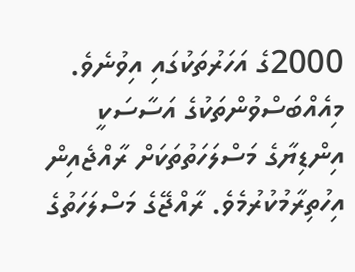2000ގެ އަހަރުތަކުގައި އިވުނެވެ. މިއެއްބަސްވުންތަކުގެ އަސާސަކީ އިންޑިޔާގެ މަސްލަހަތުތަކަށް ރާއްޖެއިން އިހުތިރާމުކުރުމެވެ. ރާއްޖޭގެ މަސްލަހަތުގެ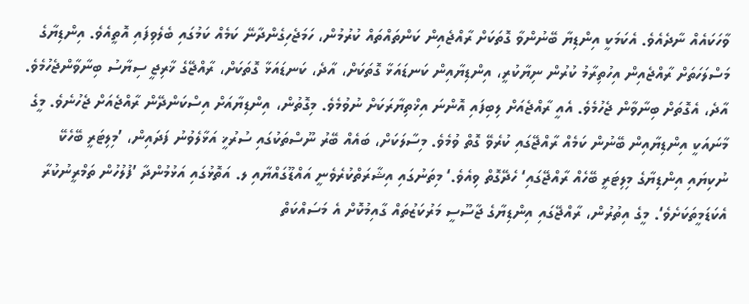ވާހަކައެއް ނާދެއެވެ. އެކަމަކީ އިންޑިޔާ ބޭނުންވާ ގޮތަކަށް ރާއްޖެއިން ކަންތައްތައް ކުރުމުން، ހަމަޖެހިގެންދާނޭ ކަމެއް ކަމުގައި ބެލެވިފައި އޮތީއެވެ. އިންޑިޔާގެ މަސްލަހަތަށް ރާއްޖެއިން އިހުތިރާމު ކުރުން ނިޔާކުރީ، އިންޑިޔާއިން ކަނޑައަޅާ ގޮތަކަށް، އާދެ، ކަނޑައަޅާ ގޮތަކަށް، ރާއްޖޭގެ ޚާރިޖީ ސިޔާސު ބިނާވާންޖެހުމެވެ. އާދެ، އެގޮތަށް ބިނާވާން ޖެހުމެވެ. އެއީ ރާއްޖެއަށް ލިބިފައި އޮންނަ އިޚްތިޔާރަކަށް ނުވުމެވެ. މިގޮތުން، އިންޑިޔާއަށް އިސްކަންދޭން ރާއްޖެއަށް ޖެހުނެވެ. މީގެ މާނައަކީ އިންޑިޔާއިން ބޭނުން ކަމެއް ރާއްޖޭގައި ކުރެވޭ ގޮތް ވުމެވެ. މިސާލަކަށް، ބައެއް ބޭރު ނޫސްތަކުގައި ސުރުޚީ އަޅާލެވުނު ފަދައިން، ’މިލިޓަރީ ބޭހެކޭ ނުކިޔައި އިންޑިޔާގެ މިލިޓަރީ ބޭހެއް ރާއްޖޭގައި‘ ހެދޭގޮތް ވިއެވެ.‘ މިތަނުގައި އިޝާރަތްކުރެވެނީ އައްޑޫގައްޔާއި ލ. އަތޮޅުގައި އަޅުމުންދާ ’ފުލުހުން ތަމްރީނުކުރާ އެކަޑަމީތަކަށެވެ‘. މީގެ އިތުރުން، ރާއްޖޭގައި އިންޑިޔާގެ ޖާސޫސީ މަރުކަޒުތައް ގާއިމުކޮށް އެ މަސައްކަތް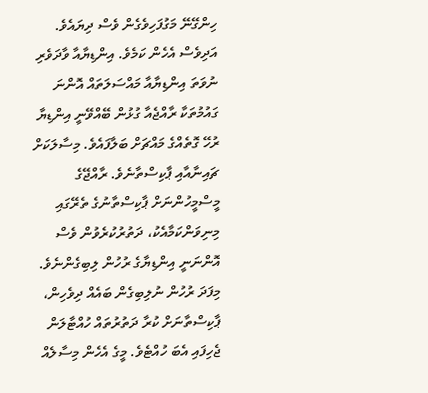ހިންގޭނޭ މަގުފަހިވެގެން ވެސް ދިޔައެވެ. އަދިވެސް އެހެން ކަމެވެ. އިންޑިޔާއާ ވާދަވެރި ނުވަތަ އިންޑިޔާއާ މައްސަލަތައް އޮންނަ ގައުމުތަކާ ރާއްޖެއާ ގުޅުން ބޭއްވޭނީ އިންޑިޔާ ރުހޭ ގޮތެއްގެ މައްޗަށް ބަލާފައެވެ. މިސާލަކަށް ޗައިނާއާއި ޕާކިސްތާނެވެ. ރާއްޖޭގެ މީސްމީހުންނަށް ޕާކިސްތާނުގެ ތެރޭގައި މިނިވަންކަމާއެކު، ދަތުރުކުރެވުން ވެސް އޮންނަނީ އިންޑިޔާގެ ރުހުން ލިބިގެންނެވެ. މިފަދަ ރުހުން ނުލިބިގެން ބައެއް ދިވެހިން، ޕާކިސްތާނަށް ކުރާ ދަތުރުތައް ހުއްޓާލަން ޖެހިފައި އެބަ ހުއްޓެވެ. މީގެ އެހެން މިސާލެއް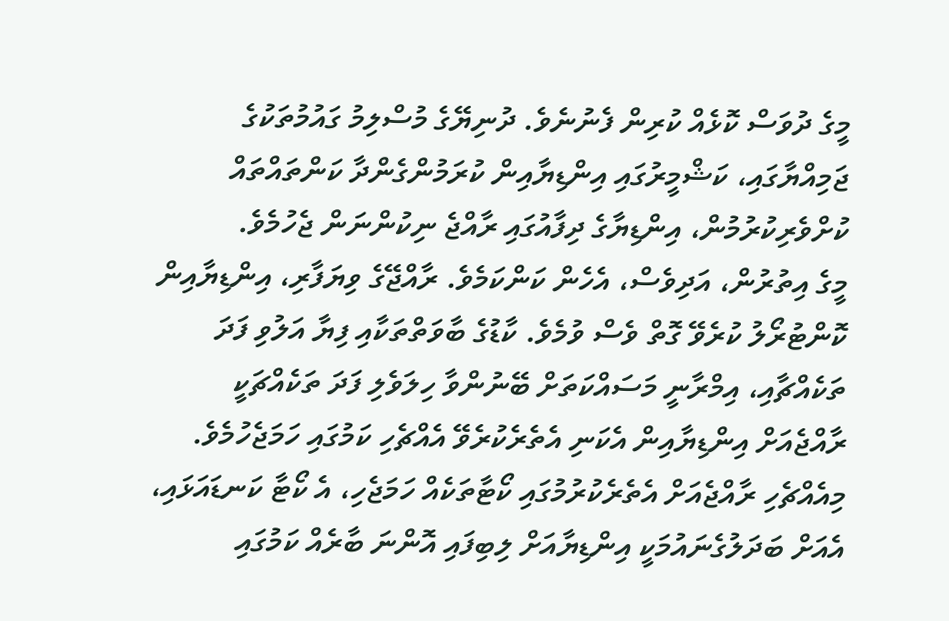މީގެ ދުވަސް ކޮޅެއް ކުރިން ފެނުނެވެ. ދުނިޔޭގެ މުސްލިމު ގައުމުތަކުގެ ޖަމިއްޔާގައި، ކަޝްމީރުގައި އިންޑިޔާއިން ކުރަމުންގެންދާ ކަންތައްތައް ކުށްވެރިކުރުމުން، އިންޑިޔާގެ ދިފާއުގައި ރާއްޖެ ނިކުންނަން ޖެހުމެވެ.
މީގެ އިތުރުން، އަދިވެސް، އެހެން ކަންކަމެވެ. ރާއްޖޭގެ ވިޔަފާރި، އިންޑިޔާއިން ކޮންޓުރޯލު ކުރެވޭ ގޮތް ވެސް ވުމެވެ. ކާޑުގެ ބާވަތްތަކާއި ފިޔާ އަލުވި ފަދަ ތަކެއްޗާއި، އިމްރާނީ މަސައްކަތަށް ބޭނުންވާ ހިލަވެލި ފަދަ ތަކެއްޗަކީ ރާއްޖެއަށް އިންޑިޔާއިން އެކަނި އެތެރެކުރެވޭ އެއްޗެހި ކަމުގައި ހަމަޖެހުމެވެ. މިއެއްޗެހި ރާއްޖެއަށް އެތެރެކުރުމުގައި ކޯޓާތަކެއް ހަމަޖެހި، އެ ކޯޓާ ކަނޑައަޅައި، އެއަށް ބަދަލުގެނައުމަކީ އިންޑިޔާއަށް ލިބިފައި އޮންނަ ބާރެއް ކަމުގައި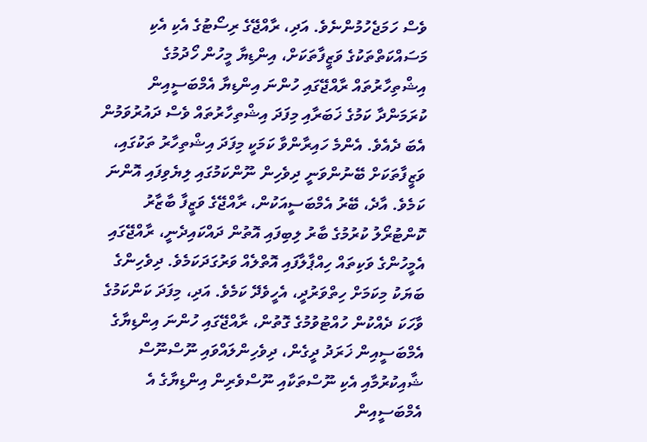ވެސް ހަމަޖެހުމުންނެވެ. އަދި، ރާއްޖޭގެ ރިސޯޓުގެ އެކި އެކި މަސައްކަތްތަކުގެ ވަޒީފާތަކަށް، އިންޑިޔާ މީހުން ހޯދުމުގެ އިޝްތިހާރުތައް ރާއްޖޭގައި ހުންނަ އިންޑިޔާ އެމްބަސީއިން ކުރަމަންދާ ކަމުގެ ޚަބަރާއި މިފަދަ އިޝްތިހާރުތައް ވެސް ދައުރުވަމުން އެބަ ދެއެވެ. އެންމެ ހައިރާންވާ ކަމަކީ މިފަދަ އިޝްތިހާރު ތަކުގައި، ވަޒީފާތަކަށް ބޭނުންވަނީ ދިވެހިން ނޫންކަމުގައި ލިޔެވިފައި އޮންނަ ކަމެވެ. އާދެ، ބޭރު އެމްބަސީއަކުން، ރާއްޖޭގެ ވަޒީފާ ބާޒާރު ކޮންޓުރޯލު ކުރުމުގެ ބާރު ލިބިފައި އޮތުން ދައްކައިދެނީ، ރާއްޖޭގައި އެމީހުންގެ ވަކިތައް ހިއްޕާލާފައި އޮތްލެއް ވަރުގަދަކަމެވެ. ދިވެހިންގެ ބަޔަކު މިކަމަށް ހިތްވަރުދީ، އެހީވެދޭ ކަމެވެ. އަދި، މިފަދަ ކަންކަމުގެ ވާހަކަ ދެއްކުން ހުއްޓުވުމުގެ ގޮތުން، ރާއްޖޭގައި ހުންނަ އިންޑިޔާގެ އެމްބަސީއިން ޚަރަދު ދީގެން، ދިވެހިންލައްވައި ނޫސްނޫސް ޝާއިކުރުމާއި އެކި ނޫސްތަކާއި ނޫސްވެރިން އިންޑިޔާގެ އެ އެމްބަސީއިން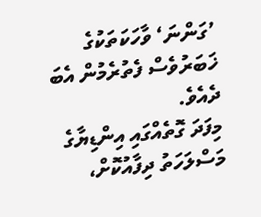’ގަންނަ‘ ވާހަކަތަކުގެ ޚަބަރުވެސް ފެތުރެމުން އެބަ ދެއެވެ.
މިފަދަ ގޮތެއްގައި އިންޑިޔާގެ މަސްލަހަތު ދިފާއުކޮށް،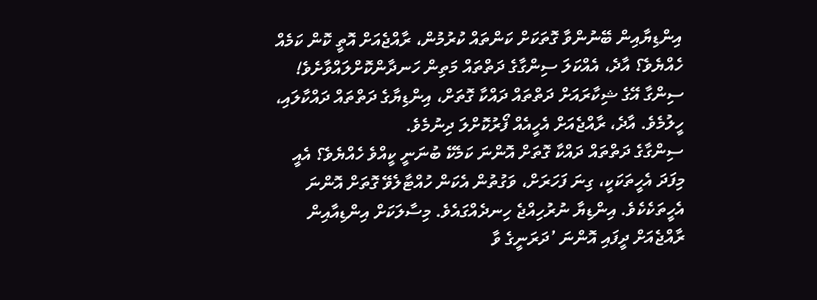އިންޑިޔާއިން ބޭނުންވާ ގޮތަކަށް ކަންތައް ކުރުމުން، ރާއްޖެއަށް އޮތީ ކޮން ކަމެއް ހެއްޔެވެ؟ އާދެ، އެއްކަލަ ސިންގާގެ ދަތްތައް މަތިން ހަނދާންކޮށްލައްވާށެވެ! ސިންގާ އޭގެ ޝިކާރައަށް ދަތްތައް ދައްކާ ގޮތަށް، އިންޑިޔާގެ ދަތްތައް ދައްކާލައި، ހީލުމެވެ. އާދެ، ރާއްޖެއަށް އެހީއެއް ފޯރުކޮށްލަ ދިނުމެވެ.
ސިންގާގެ ދަތްތައް ދައްކާ ގޮތަށް އޮންނަ ކަމެކޭ ބުނަނީ ކީއްވެ ހެއްޔެވެ؟ އެއީ މިފަދަ އެހީތަކަކީ، ގިނަ ފަހަރަށް، ވަގުތުން އެކަން ހުއްޓާލެވޭ ގޮތަށް އޮންނަ އެހީތަކެކެވެ. އިންޑިޔާ ނުރުހިއްޖެ ހިނދެއްގައެވެ. މިސާލަކަށް އިންޑިއާއިން ރާއްޖެއަށް ދީފައި އޮންނަ ’ދަރަނީގެ ވާ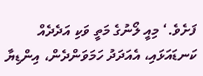ފަށެވެ.‘ މިއީ ލޯނުގެ މަތީ ވަކި އަދެދެއް ކަނޑައަޅައި، އެއަދަދު ހަމަވަންދެން، އިންޑިޔާ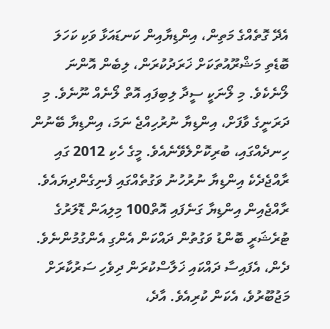އެދޭ ގޮތެއްގެ މަތިން، އިންޑިޔާއިން ކަނޑައަޅާ ވަކި ކަހަލަ ބޮޑެތި މަޝްރޫއުތަކަށް ޚަރަދުކުރަން، ލިބެން އޮންނަ ލޯނެކެވެ. މި ލޯނަކީ ސީދާ ލިބިފައި އޮތް ލޯނެއް ނޫނެވެ. މި ދަރަނީގެ ވާފަށް، އިންޑިޔާ ނުރުހިއްޖެ ނަމަ، އިންޑިޔާ ބޭނުން ހިނދެއްގައި، ބުރިކޮށްލެވޭނެއެވެ. މީގެ ހެކި 2012 ގައި ރާއްޖެދެކެ އިންޑިޔާ ނުރުހުނު ވަގުތެއްގައި ފެނިގެންދިޔައެވެ. ރާއްޖެއިން އިންޑިޔާ ގަނެފައި އޮތް100 މިލިއަން ޑޮލަރުގެ ޓުރެޝަރީ ބޮންޑު ވަގުތުން ދައްކަން އެންގި އެންގުމުންނެވެ. ދެން، އެފައިސާ ދައްކައި ޚަލާސްކުރަން ދިވެހި ސަރުކާރަށް މަޖުބޫރުވެ، އެކަން ކުރިއެވެ. އާދެ،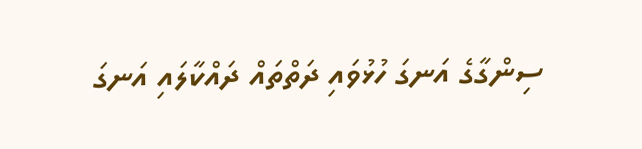ސިންގާގެ އަނގަ ހުޅުވައި ދަތްތައް ދައްކާލައި އަނގަ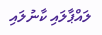ލައްޕާލައި ކާނުލައި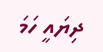ދިޔައީ ހަމަ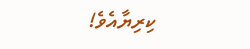ކިރިޔާއެވެ!